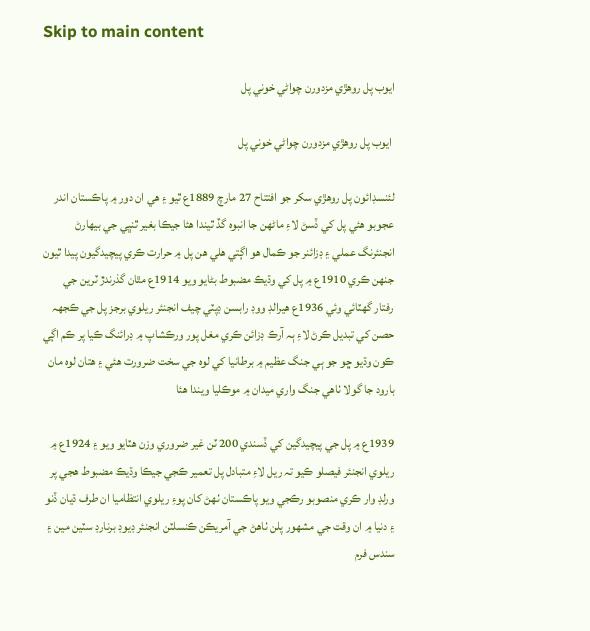Skip to main content

ايوب پل روھڙي مزدورن چواڻي خوني پل

 ايوب پل روھڙي مزدورن چواڻي خوني پل

لئنسڊائون پل روھڙي سکر جو افتتاح 27 مارچ 1889ع ٿيو ۽ ھي ان دور ۾ پاڪستان اندر عجوبو ھئي پل کي ڏسڻ لاءِ ماڻھن جا انبوه گڏ ٿيندا ھئا جيڪا بغير ٿنڀي جي بيهارڻ انجنئرنگ عملي ۽ ڊزائنر جو ڪمال ھو اڳتي ھلي ھن پل ۾ حرارت ڪري پيچيدگيون پيدا ٿيون جنهن ڪري 1910ع ۾ پل کي وڌيڪ مضبوط بڻايو ويو 1914ع مٿان گذرندڙ ٽرين جي رفتار گهٽائي وئي 1936ع ھيرالڊ ووڊ رابسن ڊپٽي چيف انجنئر ريلوي برجز پل جي ڪجهہ حصن کي تبديل ڪرڻ لاءِ ٻہ آرڪ ڊزائن ڪري مغل پور ورڪشاپ ۾ ڊرائنگ ڪيا پر ڪم اڳي ڪون وڌيو ڇو جو ٻي جنگ عظيم ۾ برطانيا کي لوه جي سخت ضرورت ھئي ۽ ھتان لوه مان بارود جا گولا ٺاھي جنگ واري ميدان ۾ موڪليا ويندا ھئا

1939ع ۾ پل جي پيچيدگين کي ڏسندي 200 ٽن غير ضروري وزن ھٽايو ويو ۽ 1924ع ۾ ريلوي انجنئر فيصلو ڪيو تہ ريل لاءِ متبادل پل تعمير ڪجي جيڪا وڌيڪ مضبوط ھجي پر ورلڊ وار ڪري منصوبو رڪجي ويو پاڪستان ٺھڻ کان پوءِ ريلوي انتظاميا ان طرف ڌيان ڏنو ۽ دنيا ۾ ان وقت جي مشھور پلن ٺاھڻ جي آمريڪن ڪنسلٽن انجنئر ڊيوڊ برنارڊ سٽين مين ۽ سندس فرم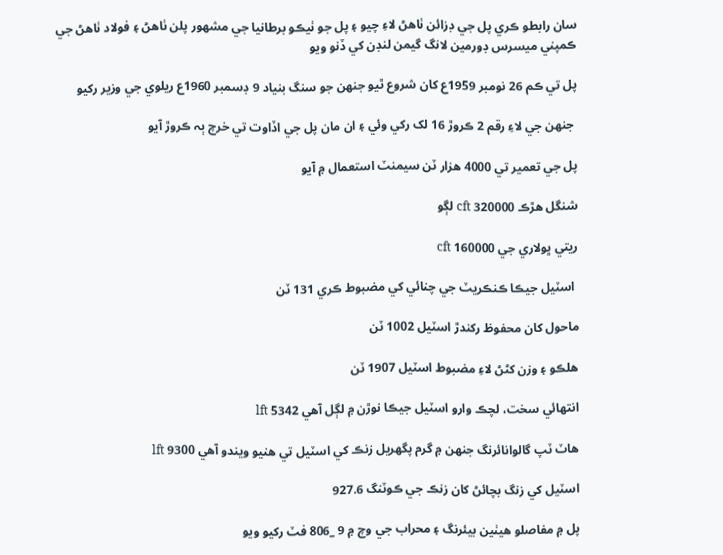سان رابطو ڪري پل جي ڊزائن ٺاھڻ لاءِ چيو ۽ پل جو ٺيڪو برطانيا جي مشھور پلن ٺاھڻ ۽ فولاد ٺاھڻ جي ڪمپني ميسرس ڊورمين لانگ گيمن لنڊن کي ڏنو ويو

پل تي ڪم 26 نومبر 1959ع کان شروع ٿيو جنهن جو سنگ بنياد 9 ڊسمبر 1960ع ريلوي جي وزير رکيو

 جنهن جي لاءِ رقم 2 ڪروڙ 16 لک رکي وئي ۽ ان مان پل جي اڏاوت تي خرچ ٻہ ڪروڙ آيو

پل جي تعمير تي 4000 ھزار ٽن سيمنٽ استعمال ۾ آيو

شنگل ھڙڪ 320000 cft لڳو

ريتي ڀولاري جي 160000 cft

 اسٽيل جيڪا ڪنڪريٽ جي چنائي کي مضبوط ڪري 131 ٽن

ماحول کان محفوظ رکندڙ اسٽيل 1002 ٽن

ھلڪو ۽ وزن کڻڻ لاءِ مضبوط اسٽيل 1907 ٽن

انتهائي سخت، لچڪ وارو اسٽيل جيڪا نوڙن ۾ لڳل آھي 5342 lft

ھاٽ ٽپ گالوانائرنگ جنهن ۾ گرم پگهريل زنڪ کي اسٽيل تي ھنيو ويندو آھي 9300 lft

اسٽيل کي زنگ بچائڻ کان زنڪ جي ڪوٽنگ 927.6

پل ۾ مفاصلو ھيٺين بيئرنگ ۽ محراب جي وچ ۾ 9 _806 فٽ رکيو ويو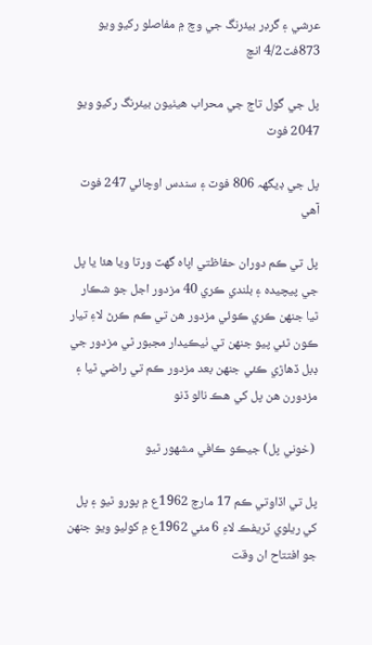عرشي ۽ گرڊر بيئرنگ جي وچ ۾ مفاصلو رکيو ويو 873فٽ4/2 انچ

پل جي گول تاج جي محراب ھيٺيون بيئرنگ رکيو ويو 2047 فوٽ

پل جي ڊيگهہ 806 فوٽ ۽ سندس اوچائي 247 فوٽ آھي

پل تي ڪم دوران حفاظتي اپاه گهٽ ورتا ويا ھئا يا پل جي پيچيده ۽ بلندي ڪري 40 مزدور اجل جو شڪار ٿيا جنهن ڪري ڪوئي مزدور ھن تي ڪم ڪرڻ لاءِ تيار ڪون ٿئي پيو جنهن تي ٺيڪيدار مجبور ٿي مزدور جي ڊبل ڏھاڙي ڪئي جنهن بعد مزدور ڪم تي راضي ٿيا ۽ مزدورن ھن پل کي ھڪ نالو ڏنو

 (خوني پل) جيڪو ڪافي مشھور ٿيو

پل تي اڏاوتي ڪم 17 مارچ 1962ع ۾ پورو ٿيو ۽ پل کي ريلوي ٽريفڪ لاءِ 6 مئي 1962ع ۾ کوليو ويو جنهن جو افتتاح ان وقت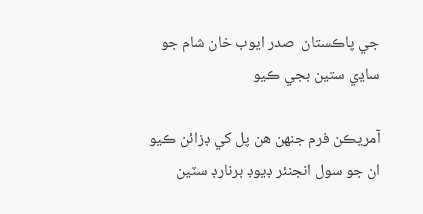جي پاڪستان  صدر ايوب خان شام جو ساڍي ستين بجي ڪيو

آمريڪن فرم جنهن ھن پل کي ڊزائن ڪيو ان جو سول انجنئر ڊيوڊ برنارڊ سٽين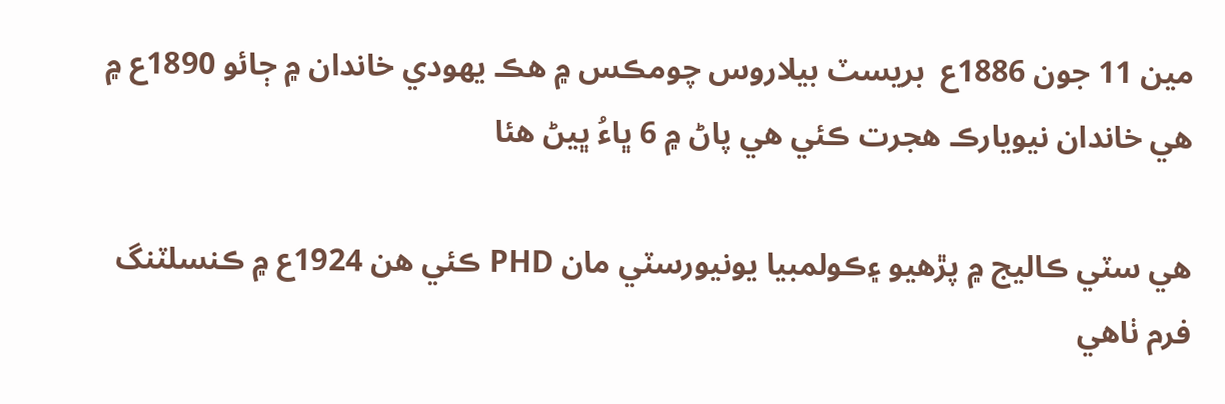مين 11 جون 1886ع  بريسٽ بيلاروس چومڪس ۾ ھڪ يهودي خاندان ۾ ڄائو 1890ع ۾ ھي خاندان نيويارڪ ھجرت ڪئي ھي پاڻ ۾ 6 ڀاءُ ڀيڻ ھئا

ھي سٽي ڪاليج ۾ پڙھيو ۽ڪولمبيا يونيورسٽي مان PHD ڪئي ھن 1924ع ۾ ڪنسلٽنگ فرم ٺاھي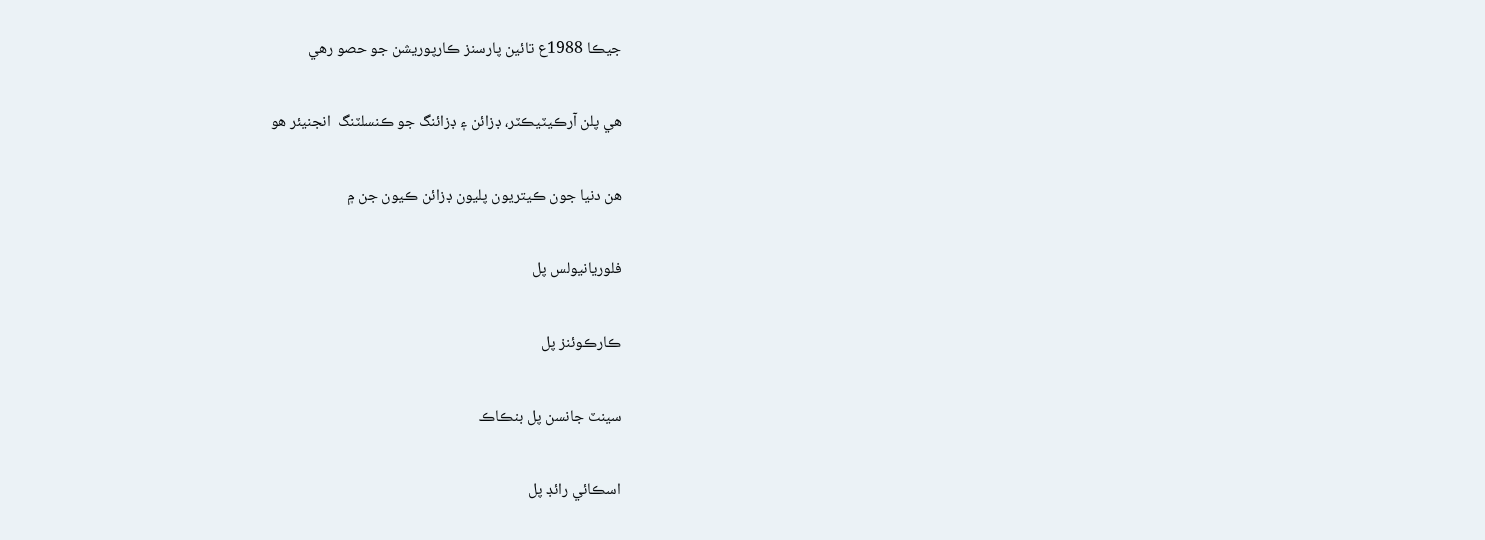جيڪا 1988ع تائين پارسنز ڪارپوريشن جو حصو رھي

ھي پلن آرڪيٽيڪٽر، ڊزائن ۽ ڊزائنگ جو ڪنسلٽنگ  انجنيئر ھو

ھن دنيا جون ڪيتريون پليون ڊزائن ڪيون جن ۾

فلوريانيولس پل

ڪارڪوئنز پل

سينٽ جانسن پل بنڪاڪ

اسڪائي رائڊ پل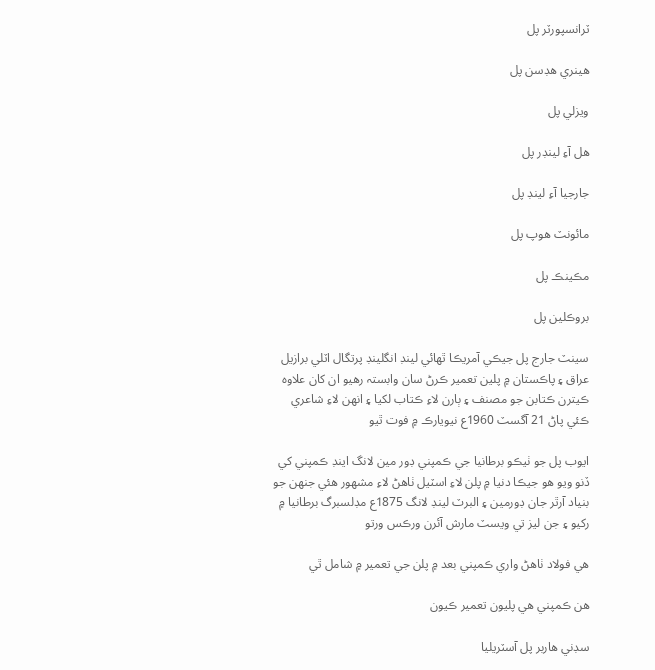ٽرانسپورٽر پل

ھينري ھڊسن پل

ويزلي پل

ھل آءِ لينڊر پل

جارجيا آءِ لينڊ پل

مائونٽ ھوپ پل

مڪينڪ پل

بروڪلين پل

سينٽ جارج پل جيڪي آمريڪا ٿهائي لينڊ انگلينڊ پرتگال اٽلي برازيل عراق ۽ پاڪستان ۾ پلين تعمير ڪرڻ سان وابستہ رھيو ان کان علاوه ڪيترن ڪتابن جو مصنف ۽ ٻارن لاءِ ڪتاب لکيا ۽ انهن لاءِ شاعري ڪئي پاڻ 21 آگسٽ 1960ع نيويارڪ ۾ فوت ٿيو

ايوب پل جو ٺيڪو برطانيا جي ڪمپني ڊور مين لانگ اينڊ ڪمپني کي ڏنو ويو ھو جيڪا دنيا ۾ پلن لاءِ اسٽيل ٺاھڻ لاءِ مشھور ھئي جنهن جو بنياد آرٿر جان ڊورمين ۽ البرٽ لينڊ لانگ 1875ع مڊلسبرگ برطانيا ۾ رکيو ۽ جن ليز تي ويسٽ مارش آئرن ورڪس ورتو

ھي فولاد ٺاھڻ واري ڪمپني بعد ۾ پلن جي تعمير ۾ شامل ٿي

ھن ڪمپني ھي پليون تعمير ڪيون

سڊني ھاربر پل آسٽريليا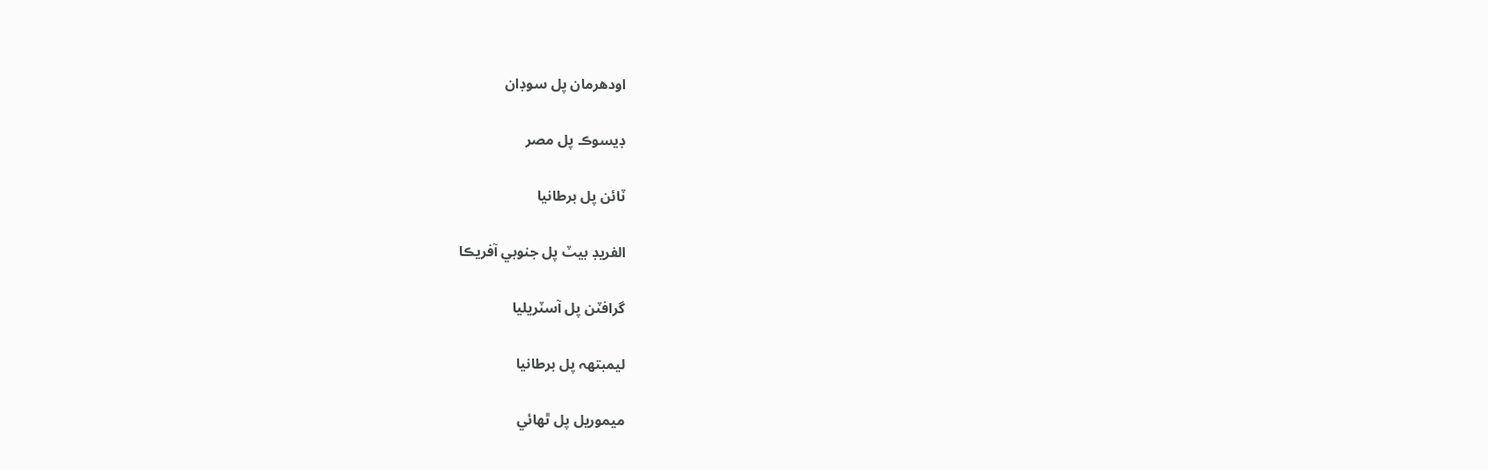اودھرمان پل سوڊان

ڊيسوڪ پل مصر

ٽائن پل برطانيا

الفريڊ بيٽ پل جنوبي آفريڪا

گرافٽن پل آسٽريليا

ليمبتھہ پل برطانيا

ميموريل پل ٿهائي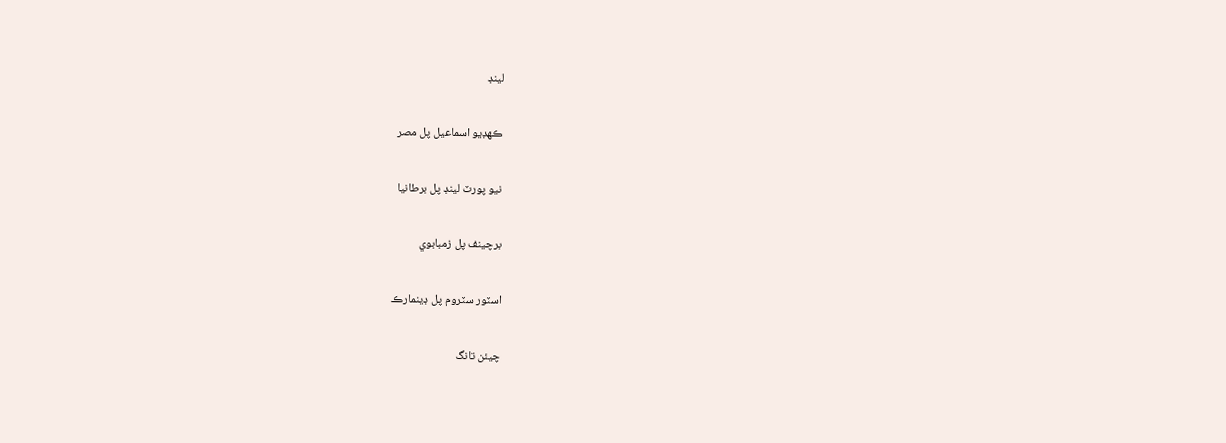لينڊ

ڪھڊيو اسماعيل پل مصر

نيو پورٽ لينڊ پل برطانيا

برچينف پل زمبابوي

اسٽور سٽروم پل ڊينمارڪ

چيئن تانگ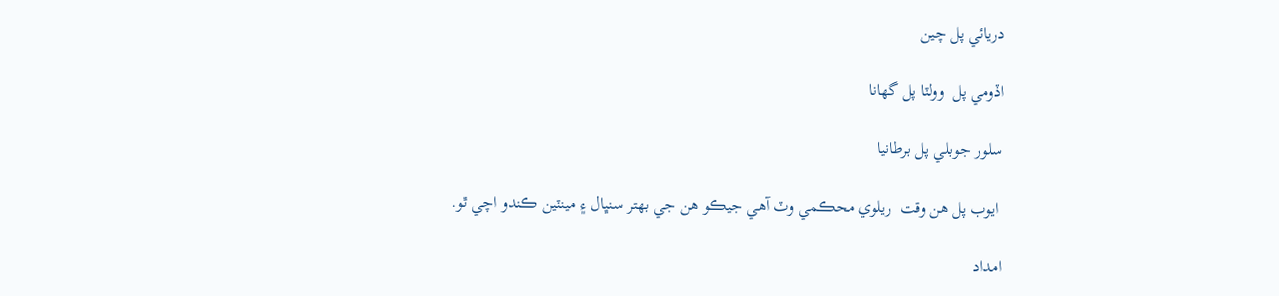دريائي پل چين

اڏومي پل  وولٽا پل گهانا

سلور جوبلي پل برطانيا

 ايوب پل ھن وقت  ريلوي محڪمي وٽ آھي جيڪو ھن جي بهتر سنڀال ۽ مينٽين ڪندو اچي ٿو.

امداد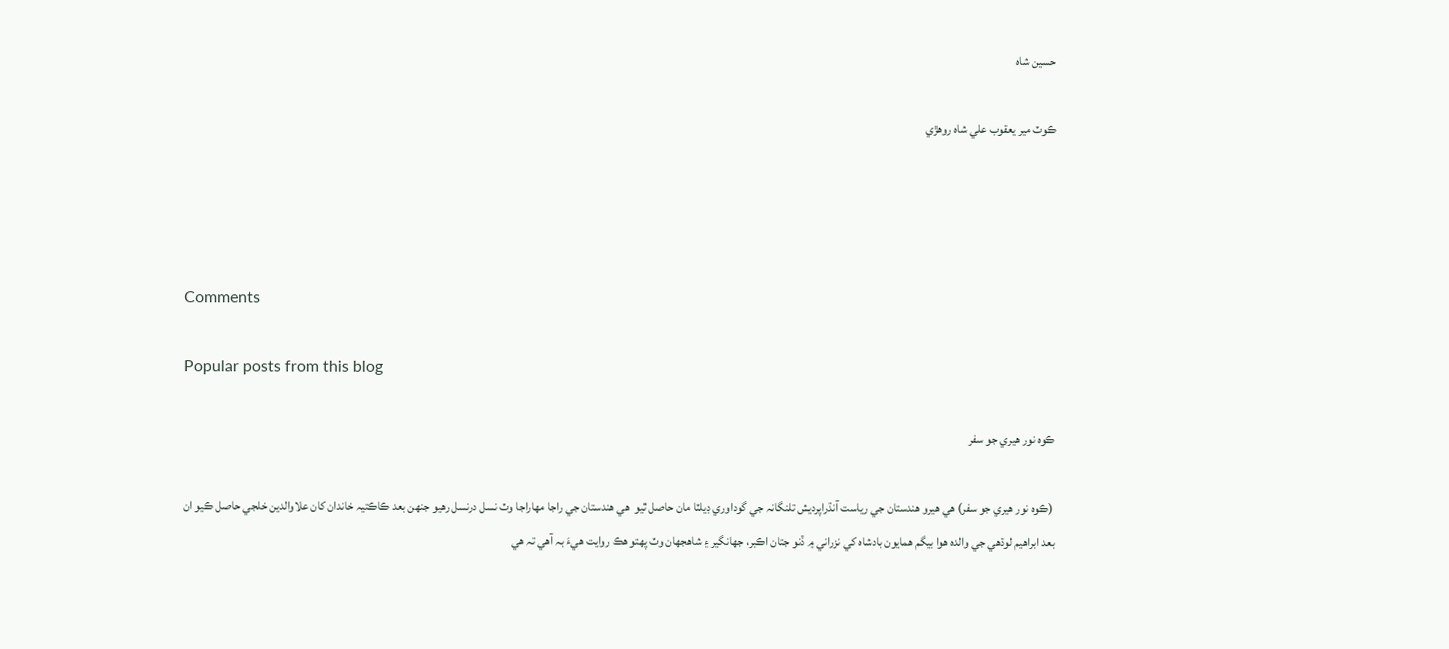حسين شاه

ڪوٽ مير يعقوب علي شاه روھڙي




Comments

Popular posts from this blog

ڪوه نور ھيري جو سفر

 (ڪوه نور ھيري جو سفر) ھي ھيرو ھندستان جي رياست آنڌراپرديش تلنگانہ جي گوداوري ڊيلٽا مان حاصل ٿيو  ھي ھندستان جي راجا مهاراجا وٽ نسل درنسل رھيو جنهن بعد ڪاڪتيہ خاندان کان علاوالدين خلجي حاصل ڪيو ان بعد ابراھيم لوڌھي جي والده ھوا بيگم ھمايون بادشاه کي نزراني ۾ ڏنو جتان اڪبر، جهانگير ۽ شاهجهان وٽ پهتو ھڪ روايت ھيءَ بہ آھي تہ ھي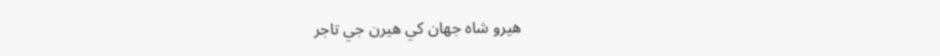ھيرو شاه جهان کي ھيرن جي تاجر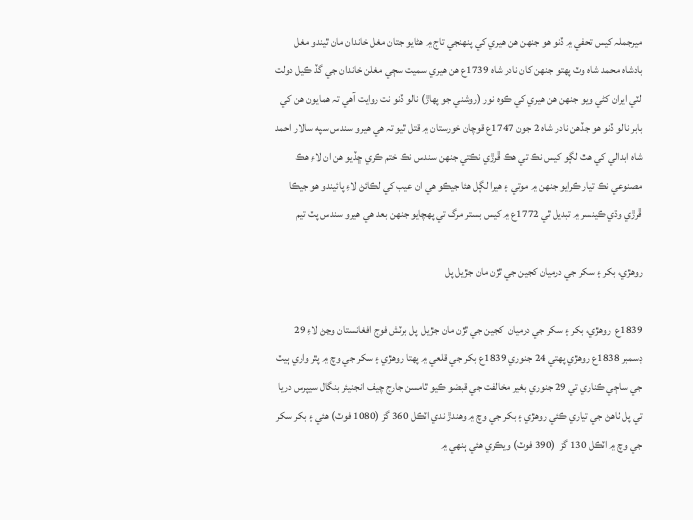ميرجملہ کيس تحفي ۾ ڏنو ھو جنهن ھن ھيري کي پنهنجي تاج ۾ ھڻايو جتان مغل خاندان مان ٿيندو مغل بادشاه محمد شاه وٽ پهتو جنهن کان نادر شاه 1739ع ھن ھيري سميت سڄي مغلن خاندان جي گڏ ڪيل دولت لٽي ايران کڻي ويو جنهن ھن ھيري کي ڪوه نور (روشني جو پهاڙ) نالو ڏنو نت روايت آھي تہ ھمايون ھن کي بابر نالو ڏنو ھو جڏھن نادر شاه 2 جون 1747ع قوچان خورستان ۾ قتل ٿيو تہ ھي ھيرو سندس سپه سالار احمد شاه ابدالي کي ھٿ لڳو کيس نڪ تي ھڪ ڦرڙي نڪتي جنهن سندس نڪ ختم ڪري ڇڏيو ھن ان لاءِ ھڪ مصنوعي نڪ تيار ڪرايو جنهن ۾ موتي ۽ ھيرا لڳل ھئا جيڪو ھي ان عيب کي لڪائڻ لاءِ پائيندو ھو جيڪا ڦرڙي وڌي ڪينسر ۾ تبديل ٿي 1772ع ۾ کيس بستر مرگ تي پهچايو جنهن بعد ھي ھيرو سندس پٽ تيم

روھڙي، بکر ۽ سکر جي درميان کجين جي ٿڙن مان جڙيل پل

1839ع  روھڙي، بکر ۽ سکر جي درميان  کجين جي ٿڙن مان جڙيل  پل برٽش فوج افغانستان وڃڻ لاءِ 29 ڊسمبر 1838ع روھڙي پهتي 24 جنوري 1839ع بکر جي قلعي ۾ پهتا روھڙي ۽ سکر جي وچ ۾ پٿر واري ٻيٽ جي ساڄي ڪناري تي 29 جنوري بغير مخالفت جي قبضو ڪيو ٿامسن جارج چيف انجنيئر بنگال سيپرس دريا تي پل ٺاھڻ جي تياري ڪئي روھڙي ۽ بکر جي وچ ۾ وھندڙ ندي اٽڪل 360 گز (1080 فوٽ) ھئي ۽ بکر سکر جي وچ ۾ اٽڪل 130 گز  (390 فوٽ) ويڪري ھئي ٻنهي ۾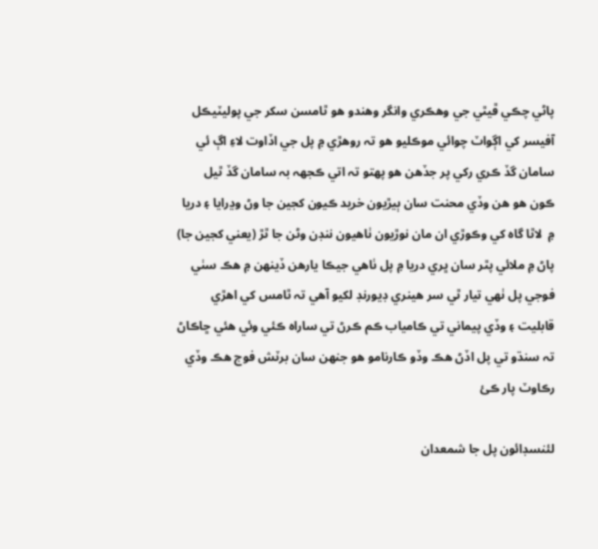پاڻي چڪي ڦيٿي جي وھڪري وانگر وھندو ھو ٿامسن سکر جي پوليٽيڪل آفيسر کي اڳواٽ چوائي موڪليو ھو تہ روھڙي ۾ پل جي اڏاوت لاءِ اڳ ئي سامان گڏ ڪري رکي پر جڏھن ھو پهتو تہ اتي ڪجهہ بہ سامان گڏ ٿيل ڪون ھو ھن وڏي محنت سان ٻيڙيون خريد ڪيون کجين جا وڻ وڍرايا ۽ دريا ۾  لاٿا گاه کي وڪوڙي ان مان نوڙيون ٺاھيون ننڊن وڻن جا ٿڙ (يعني کجين جا) پاڻ ۾ ملائي پٿر سان ڀري دريا ۾ پل ٺاھي جيڪا يارھن ڏينهن ۾ ھڪ سٺي فوجي پل ٺھي تيار ٿي سر ھينري ڊيورنڊ لکيو آھي تہ ٿامس کي اھڙي قابليت ۽ وڏي پيماني تي ڪامياب ڪم ڪرڻ تي ساراه ڪئي وئي ھئي ڇاڪاڻ تہ سنڌو تي پل اڏڻ ھڪ وڏو ڪارنامو ھو جنهن سان برٽش فوج ھڪ وڏي رڪاوٽ پار ڪئ

لئنسڊائون پل جا شمعدان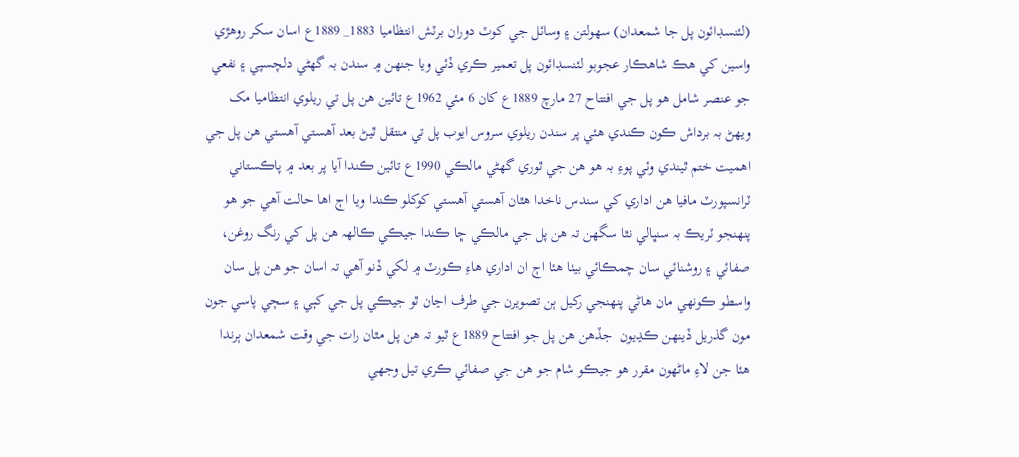(لئنسڊائون پل جا شمعدان) سهولتن ۽ وسائل جي کوٽ دوران برٽش انتظاميا 1883_ 1889ع اسان سکر روھڙي واسين کي ھڪ شاھڪار عجوبو لئنسڊائون پل تعمير ڪري ڏئي ويا جنهن ۾ سندن بہ گهڻي دلچسپي ۽ نفعي جو عنصر شامل ھو پل جي افتتاح 27 مارچ 1889ع کان 6 مئي 1962ع تائين ھن پل تي ريلوي انتظاميا مک ويھڻ بہ برداش ڪون ڪندي ھئي پر سندن ريلوي سروس ايوب پل تي منتقل ٿيڻ بعد آھستي آھستي ھن پل جي اھميت ختم ٿيندي وئي پوءِ بہ ھو ھن جي ٿوري گهڻي مالڪي 1990ع تائين ڪندا آيا پر بعد ۾ پاڪستاني ٽرانسپورٽ مافيا ھن اداري کي سندس ناخدا ھٿان آھستي آھستي کوکلو ڪندا ويا اڄ اھا حالت آھي جو ھو پنهنجو ٽريڪ بہ سنڀالي نٿا سگهن تہ ھن پل جي مالڪي ڇا ڪندا جيڪي ڪالهہ ھن پل کي رنگ روغن، صفائي ۽ روشنائي سان چمڪائي بيٺا ھئا اڄ ان اداري ھاءِ ڪورٽ ۾ لکي ڏنو آھي تہ اسان جو ھن پل سان واسطو ڪونهي مان ھاڻي پنهنجي رکيل ٻن تصويرن جي طرف اڃان ٿو جيڪي پل جي کٻي ۽ سڄي پاسي جون مون گذريل ڏينهن ڪڍيون  جڏھن ھن پل جو افتتاح 1889ع ٿيو تہ ھن پل مٿان رات جي وقت شمعدان ٻرندا ھئا جن لاءِ ماڻهون مقرر ھو جيڪو شام جو ھن جي صفائي ڪري تيل وجهي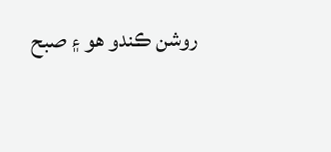روشن ڪندو ھو ۽ صبح